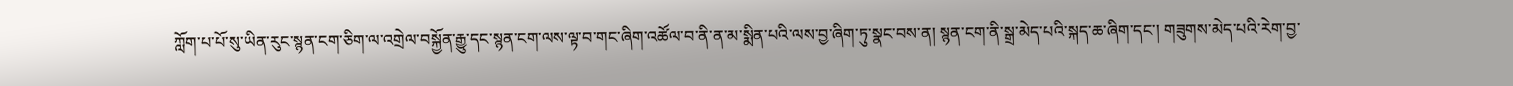ཀློག་པ་པོ་སུ་ཡིན་རུང་སྙན་ངག་ཅིག་ལ་འགྲེལ་བསྐྱོན་རྒྱུ་དང་སྙན་ངག་ལས་ལྟ་བ་གང་ཞིག་འཚོལ་བ་ནི་ན་མ་སྨིན་པའི་ལས་བྱ་ཞིག་ཏུ་སྣང་བས་ན། སྙན་ངག་ནི་སྒྲ་མེད་པའི་སྐད་ཆ་ཞིག་དང་། གཟུགས་མེད་པའི་རེག་བྱ་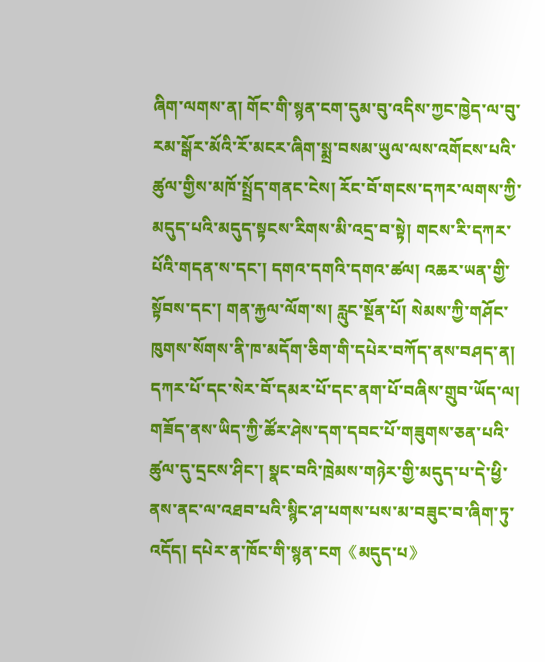ཞིག་ལགས་ན། གོང་གི་སྙན་ངག་དུམ་བུ་འདིས་ཀྱང་ཁྱེད་ལ་བུ་རམ་སྒོར་མོའི་རོ་མངར་ཞིག་སྨྲ་བསམ་ཡུལ་ལས་འགོངས་པའི་ཚུལ་གྱིས་མཁོ་སྤྲོད་གནང་ངེས། རོང་བོ་གངས་དཀར་ལགས་ཀྱི་མདུད་པའི་མདུད་སྟངས་རིགས་མི་འདྲ་བ་སྟེ། གངས་རི་དཀར་པོའི་གདན་ས་དང་། དགའ་དགའི་དགའ་ཚལ། འཆར་ཡན་གྱི་སྟོབས་དང་། གན་རྐྱལ་ལོག་ས། རླུང་སྔོན་པོ། སེམས་ཀྱི་གཤོང་ཁུགས་སོགས་ནི་ཁ་མདོག་ཅིག་གི་དཔེར་བཀོད་ནས་བཤད་ན། དཀར་པོ་དང་སེར་བོ་དམར་པོ་དང་ནག་པོ་བཞིས་གྲུབ་ཡོད་ལ། གཟོད་ནས་ཡིད་ཀྱི་ཚོར་ཤེས་དག་དབང་པོ་གཟུགས་ཅན་པའི་ཚུལ་དུ་དྲངས་ཤིང་། སྣང་བའི་ཁྲེམས་གཉེར་གྱི་མདུད་པ་དེ་ཕྱི་ནས་ནང་ལ་འཐབ་པའི་སྙིང་ཤ་པགས་པས་མ་བཟུང་བ་ཞིག་ཏུ་འདོད། དཔེར་ན་ཁོང་གི་སྙན་ངག《མདུད་པ》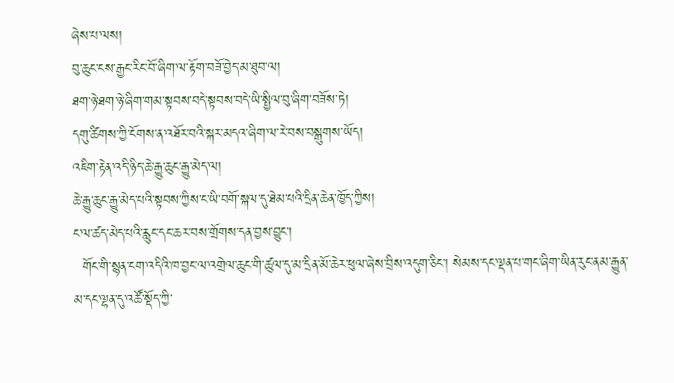ཞེས་པ་ལས།
བུ་ཆུང་ངས་རྒྱང་རིང་བོ་ཞིག་ལ་རྟོག་བཟོ་བྱེད་མ་ཐུབ་ལ།
ཐག་ཉེ་ཐག་ཉེ་ཞིག་གམ་སྟབས་བདེ་སྟབས་བདེ་ཡི་སྤྱིལ་བུ་ཞིག་བཟོས་ཏེ།
དགུ་ཚིགས་ཀྱི་ངོགས་ན་འཐོར་བའི་སྐར་མདའ་ཞིག་ལ་རེ་བས་བསྒུགས་ཡོད།
འཇིག་རྟེན་འདི་ཉིད་ཆེ་རྒྱུ་ཆུང་རྒྱུ་མེད་ལ།
ཆེ་རྒྱུ་ཆུང་རྒྱུ་མེད་པའི་སྟབས་ཀྱིས་ང་ཡི་བགོ་སྐལ་དུ་ཐེམ་པའི་དྲིན་ཆེན་ཁྱོད་ཀྱིས།
ང་ལ་ཚད་མེད་པའི་རླུང་དང་ཆར་བས་གྲོགས་དན་བྱས་བྱུང་།
  གོང་གི་སྙན་ངག་འདིའི་ཁ་བྱང་ལ་འགྲེལ་ཆུང་གི་ཚུལ་དུ་མ་དྲིན་མོ་ཆེར་ཕུལ་ཞེས་བྲིས་འདུག་ཅིང་། སེམས་དང་ལྡན་པ་གང་ཞིག་ཡིན་རུང་ནམ་རྒྱུན་མ་དང་ལྷན་དུ་འཚོ་སྡོད་ཀྱི་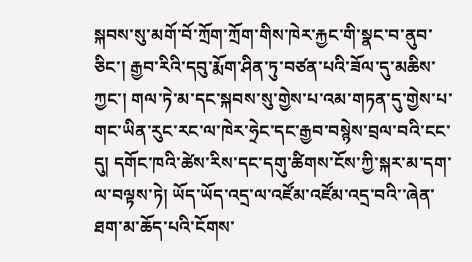སྐབས་སུ་མགོ་བོ་ཀྲོག་ཀྲོག་གིས་ཁེར་རྐྱང་གི་སྣང་བ་ནུབ་ཅིང་། རྒྱབ་རིའི་དབུ་རྨོག་ཤིན་ཏུ་བཙན་པའི་ཟོལ་དུ་མཆིས་ཀྱང་། གལ་ཏེ་མ་དང་སྐབས་སུ་གྱེས་པ་འམ་གཏན་དུ་གྱེས་པ་གང་ཡིན་རུང་རང་ལ་ཁེར་ཧྲེང་དང་རྒྱབ་བསྙེས་བྲལ་བའི་ངང་དུ། དགོང་ཁའི་ཚེས་རིས་དང་དགུ་ཚིགས་ངོས་ཀྱི་སྐར་མ་དག་ལ་བལྟས་ཏེ། ཡོད་ཡོད་འདྲ་ལ་འཛོམ་འཛོམ་འདྲ་བའི་་ཞེན་ཐག་མ་ཆོད་པའི་ངོགས་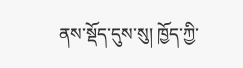ནས་སྡོད་དུས་སུ། ཁྱོད་ཀྱི་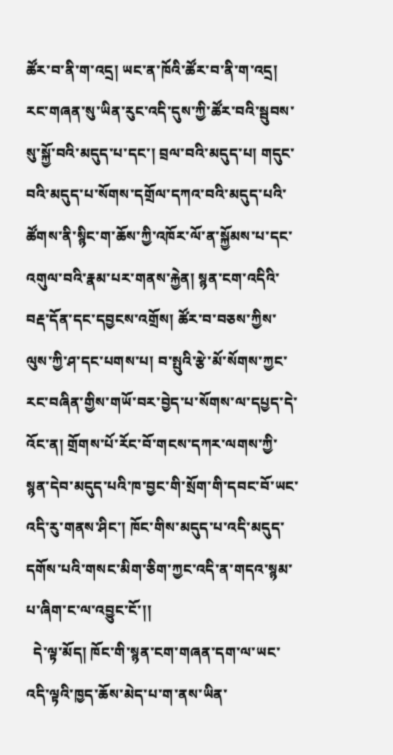ཚོར་བ་ནི་ག་འདྲ། ཡང་ན་ཁོའི་ཚོར་བ་ནི་ག་འདྲ། རང་གཞན་སུ་ཡིན་རུང་འདི་དུས་ཀྱི་ཚོར་བའི་སྦུབས་སུ་སྐྱོ་བའི་མདུད་པ་དང་། བྲལ་བའི་མདུད་པ། གདུང་བའི་མདུད་པ་སོགས་དགྲོལ་དཀའ་བའི་མདུད་པའི་ཚོགས་ནི་སྙིང་ག་ཆོས་ཀྱི་འཁོར་ལོ་ན་སྐྱོམས་པ་དང་འགུལ་བའི་རྣམ་པར་གནས་རྐྱེན། སྙན་ངག་འདིའི་བརྡ་དོན་དང་དབྱངས་འགྲོས། ཚོར་བ་བཅས་ཀྱིས་ལུས་ཀྱི་ཤ་དང་པགས་པ། བ་སྤུའི་རྩེ་མོ་སོགས་ཀྱང་རང་བཞིན་གྱིས་གཡོ་བར་བྱེད་པ་སོགས་ལ་དཔྱད་དེ་འོང་ན། གྲོགས་པོ་རོང་བོ་གངས་དཀར་ལགས་ཀྱི་སྙན་དེབ་མདུད་པའི་ཁ་བྱང་གི་སྲོག་གི་དབང་བོ་ཡང་འདི་རུ་གནས་ཤིང་། ཁོང་གིས་མདུད་པ་འདི་མདུད་དགོས་པའི་གསང་མིག་ཅིག་ཀྱང་འདི་ན་གདའ་སྙམ་པ་ཞིག་ང་ལ་འབྱུང་ངོ་།།
  དེ་ལྟ་མོད། ཁོང་གི་སྙན་ངག་གཞན་དག་ལ་ཡང་འདི་ལྟའི་ཁྱད་ཆོས་མེད་པ་ག་ནས་ཡིན་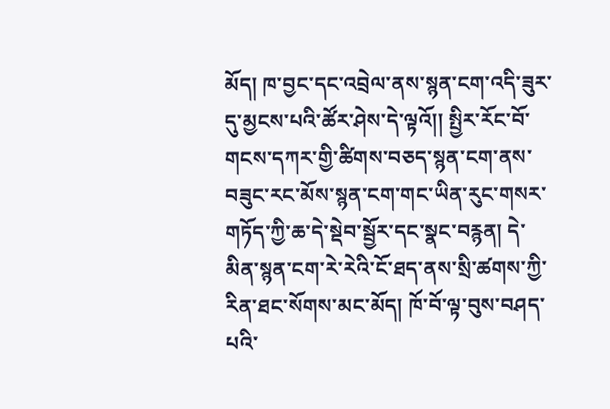མོད། ཁ་བྱང་དང་འབྲེལ་ནས་སྙན་ངག་འདི་ཟུར་དུ་མྱངས་པའི་ཚོར་ཤེས་དེ་ལྟའོ།། སྤྱིར་རོང་བོ་གངས་དཀར་གྱི་ཚིགས་བཅད་སྙན་ངག་ནས་བཟུང་རང་མོས་སྙན་ངག་གང་ཡིན་རུང་གསར་གཏོད་ཀྱི་ཆ་དེ་སྡེབ་སྦྱོར་དང་སྣང་བརྙན། དེ་མིན་སྙན་ངག་རེ་རེའི་ངོ་ཐད་ནས་སྲི་ཚགས་ཀྱི་རིན་ཐང་སོགས་མང་མོད། ཁོ་བོ་ལྟ་བུས་བཤད་པའི་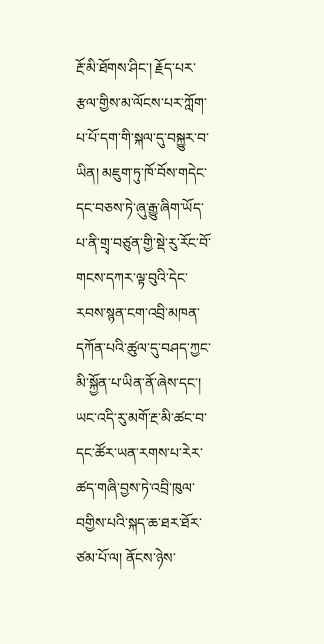རྔོ་མི་ཐོགས་ཤིང་། རྗོད་པར་རྩལ་གྱིས་མ་ལོངས་པར་ཀློག་པ་པོ་དག་གི་སྐལ་དུ་བསྐྱུར་བ་ཡིན། མཇུག་ཏུ་ཁོ་བོས་གདེང་དང་བཅས་ཏེ་ཞུ་རྒྱུ་ཞིག་ཡོད་པ་ནི་གྲྭ་བཙུན་གྱི་སྡེ་རུ་རོང་བོ་གངས་དཀར་ལྟ་བུའི་དེང་རབས་སྙན་ངག་འབྲི་མཁན་དཀོན་པའི་ཚུལ་དུ་བཤད་ཀྱང་མི་སྐྱོན་པ་ཡིན་ནོ་ཞེས་དང་། ཡང་འདི་རུ་མགོ་རྔ་མི་ཚང་བ་དང་ཚོར་ཡན་རགས་པ་རེར་ཚད་གཞི་བྱས་ཏེ་འབྲི་ཁུལ་བགྱིས་པའི་སྐད་ཆ་ཐར་ཐོར་ཙམ་པོ་ལ། ནོངས་ཉེས་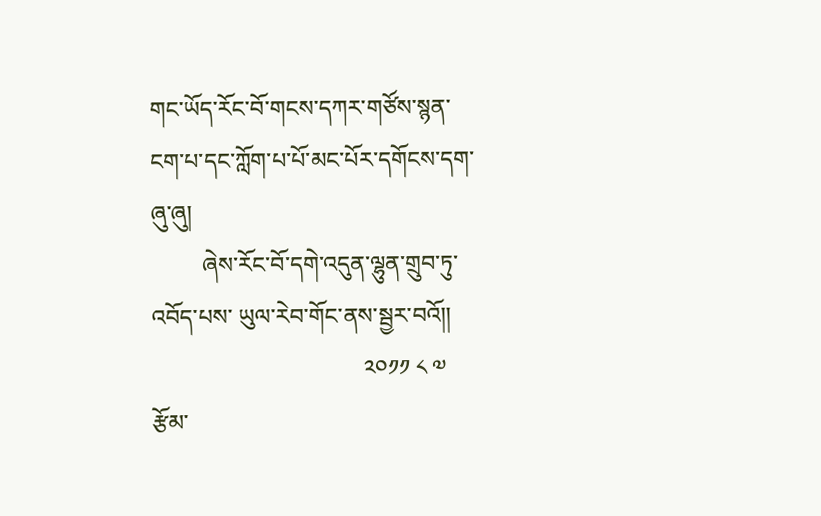གང་ཡོད་རོང་བོ་གངས་དཀར་གཙོས་སྙན་ངག་པ་དང་ཀློག་པ་པོ་མང་པོར་དགོངས་དག་ཞུ་ཞུ།
         ཞེས་རོང་བོ་དགེ་འདུན་ལྷུན་གྲུབ་ཏུ་འབོད་པས་ ཡུལ་རེབ་གོང་ནས་སྦྱར་བའོ།།
                                     ༢༠༡༡ ༨ ༧
རྩོམ་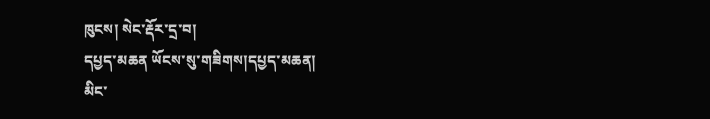ཁུངས། སེང་རྡོར་དྲ་བ།
དཔྱད་མཆན ཡོངས་སུ་གཟིགས།དཔྱད་མཆན།
མིང་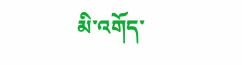མི་འགོད་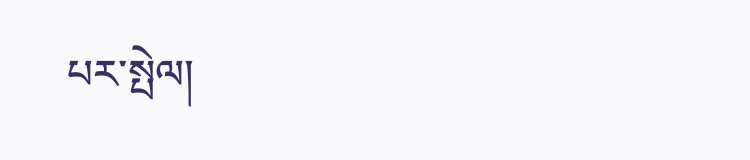པར་སྤེལ།